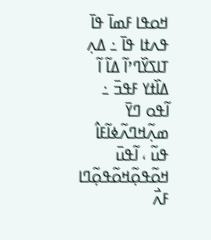ߞߋߟߊ ߓߘߊ߫ ߟߊ߫ ߟߍߙߊ ߟߊ߫ ߸ ߡߍ߲ ߠߊߖߌ߰ߣߴߊ߬ ߡߊ߬ ߊ߬ ߡߊ߰ߙߌ ߓߟߏ߫ ߸ ߊ߬ߟߋ ߣߌ߫ ߘߍ߲߬ߞߣߍ߬ߦߊ߬ߓߊ߮ ߟߎ߬ ، ߊ߬ߟߎ߫ ߞߋ߬ߟߋ߲߬ߞߋ߬ߟߋ߲߬ߣߊ ߓߍ߯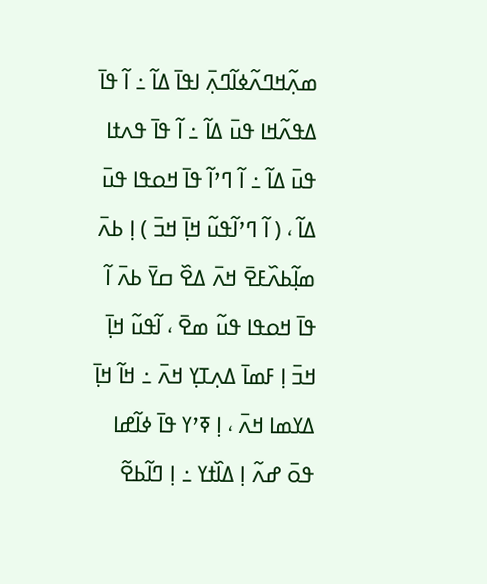ߘߍ߲߬ߞߣߍ߬ߦߊ߬ߣߍ߲߫ ߊߟߊ߫ ߡߊ߬ ߸ ߊ߬ ߟߊ߫ ߡߟߍ߬ߞߊ ߟߎ߫ ߡߊ߬ ߸ ߊ߬ ߟߊ߫ ߟߍߙߊ ߟߎ߫ ߡߊ߬ ߸ ߊ߬ ߣߴߊ߬ ߟߊ߫ ߞߋߟߊ ߟߎ߫ ߡߊ߬ ، ( ߊ߬ ߣߴߊ߬ߟߎ߬ ߞߊ߲߫ ߞߏ߫ ) ߊ߲ ߕߍ߫ ߘߊ߲߬ߕߍ߰ߓߐ߫ ߞߍ߫ ߡߐ߰ ߛߌ߫ ߕߍ߫ ߊ߬ ߟߊ߫ ߞߋߟߊ ߟߎ߬ ߘߐ߫ ، ߊ߬ߟߎ߬ ߞߊ߲߫ ߞߏ߫ ߊ߲ ߓߘߊ߫ ߡߍ߲ߠߌ߲ ߞߍ߫ ߸ ߞߊ߬ ߞߊ߲߫ ߡߌߘߊ ߞߍ߫ ، ߊ߲ ߧߴߌ ߟߊ߫ ߦߊ߬ߝߊ ߟߋ߫ ߝߍ߬ ߊ߲ ߡߊ߰ߙߌ ߸ ߊ߲ ߣߊ߬ߕߐ߬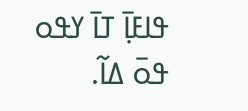ߟߊߓߊ߲߫ ߠߊ߫ ߌߟߋ ߟߋ߫ ߡߊ߬.